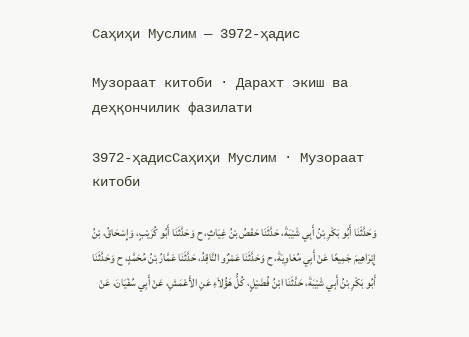Саҳиҳи Муслим — 3972-ҳадис

Музораат китоби · Дарахт экиш ва деҳқончилик фазилати

3972-ҳадисСаҳиҳи Муслим · Музораат китоби

وَحَدَّثَنَا أَبُو بَكْرِ بْنُ أَبِي شَيْبَةَ، حَدَّثَنَا حَفْصُ بْنُ غِيَاثٍ، ح وَحَدَّثَنَا أَبُو كُرَيْبٍ، وَإِسْحَاقُ، بْنُ إِبْرَاهِيمَ جَمِيعًا عَنْ أَبِي مُعَاوِيَةَ، ح وَحَدَّثَنَا عَمْرٌو النَّاقِدُ، حَدَّثَنَا عَمَّارُ بْنُ مُحَمَّدٍ، ح وَحَدَّثَنَا أَبُو بَكْرِ بْنُ أَبِي شَيْبَةَ، حَدَّثَنَا ابْنُ فُضَيْلٍ، كُلُّ هَؤُلاَءِ عَنِ الأَعْمَشِ، عَنْ أَبِي سُفْيَانَ، عَنْ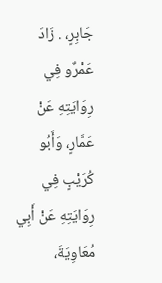جَابِرٍ، . زَادَ عَمْرٌو فِي رِوَايَتِهِ عَنْ عَمَّارٍ، وَأَبُو كُرَيْبٍ فِي رِوَايَتِهِ عَنْ أَبِي مُعَاوِيَةَ،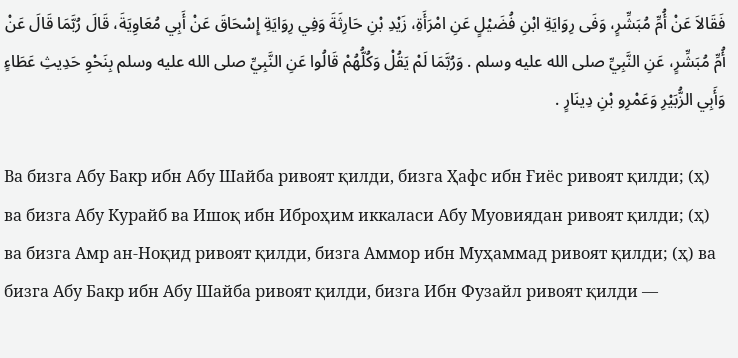فَقَالاَ عَنْ أُمِّ مُبَشِّرٍ، وَفَى رِوَايَةِ ابْنِ فُضَيْلٍ عَنِ امْرَأَةِ، زَيْدِ بْنِ حَارِثَةَ وَفِي رِوَايَةِ إِسْحَاقَ عَنْ أَبِي مُعَاوِيَةَ، قَالَ رُبَّمَا قَالَ عَنْ أُمِّ مُبَشِّرٍ، عَنِ النَّبِيِّ صلى الله عليه وسلم . وَرُبَّمَا لَمْ يَقُلْ وَكُلُّهُمْ قَالُوا عَنِ النَّبِيِّ صلى الله عليه وسلم بِنَحْوِ حَدِيثِ عَطَاءٍ وَأَبِي الزُّبَيْرِ وَعَمْرِو بْنِ دِينَارٍ .

Ва бизга Абу Бакр ибн Абу Шайба ривоят қилди, бизга Ҳафс ибн Ғиёс ривоят қилди; (ҳ) ва бизга Абу Курайб ва Ишоқ ибн Иброҳим иккаласи Абу Муовиядан ривоят қилди; (ҳ) ва бизга Амр ан-Ноқид ривоят қилди, бизга Аммор ибн Муҳаммад ривоят қилди; (ҳ) ва бизга Абу Бакр ибн Абу Шайба ривоят қилди, бизга Ибн Фузайл ривоят қилди —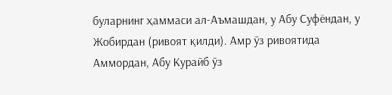буларнинг ҳаммаси ал-Аъмашдан, у Абу Суфёндан, у Жобирдан (ривоят қилди). Амр ўз ривоятида Аммордан, Абу Курайб ўз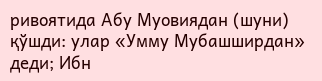ривоятида Абу Муовиядан (шуни) қўшди: улар «Умму Мубашширдан» деди; Ибн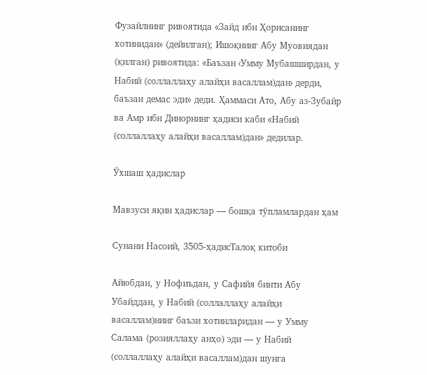Фузайлнинг ривоятида «Зайд ибн Ҳорисанинг хотинидан» (дейилган); Ишоқнинг Абу Муовиядан (қилган) ривоятида: «Баъзан ‹Умму Мубашширдан, у Набий (соллаллаҳу алайҳи васаллам)дан› дерди, баъзан демас эди» деди. Ҳаммаси Ато, Абу аз-Зубайр ва Амр ибн Динорнинг ҳадиси каби «Набий (соллаллаҳу алайҳи васаллам)дан» дедилар.

Ўхшаш ҳадислар

Мавзуси яқин ҳадислар — бошқа тўпламлардан ҳам

Сунани Насоий, 3505-ҳадисТалоқ китоби

Айюбдан, у Нофиъдан, у Сафийя бинти Абу Убайддан, у Набий (соллаллаҳу алайҳи васаллам)нинг баъзи хотинларидан — у Умму Салама (розияллаҳу анҳо) эди — у Набий (соллаллаҳу алайҳи васаллам)дан шунга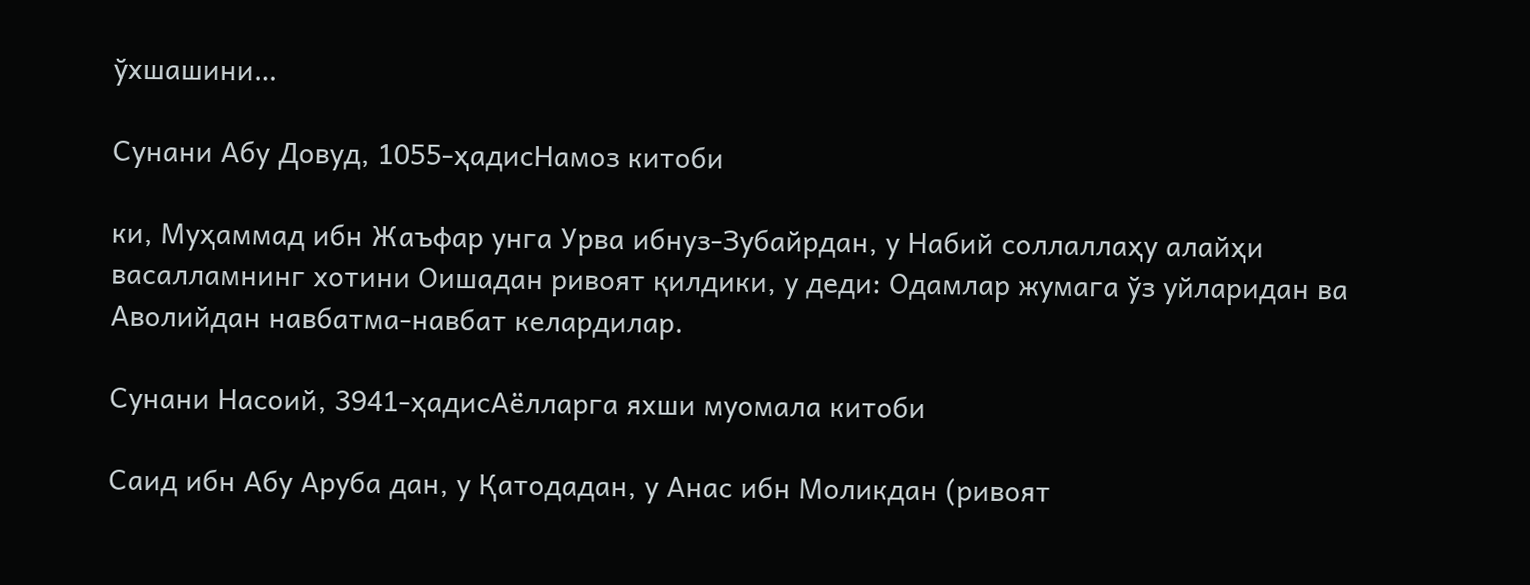ўхшашини…

Сунани Абу Довуд, 1055-ҳадисНамоз китоби

ки, Муҳаммад ибн Жаъфар унга Урва ибнуз-Зубайрдан, у Набий соллаллаҳу алайҳи васалламнинг хотини Оишадан ривоят қилдики, у деди: Одамлар жумага ўз уйларидан ва Аволийдан навбатма-навбат келардилар.

Сунани Насоий, 3941-ҳадисАёлларга яхши муомала китоби

Саид ибн Абу Аруба дан, у Қатодадан, у Анас ибн Моликдан (ривоят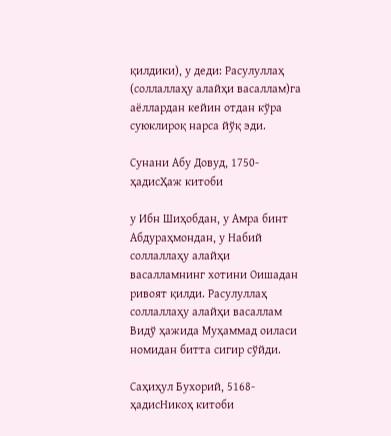қилдики), у деди: Расулуллаҳ (соллаллаҳу алайҳи васаллам)га аёллардан кейин отдан кўра суюклироқ нарса йўқ эди.

Сунани Абу Довуд, 1750-ҳадисҲаж китоби

у Ибн Шиҳобдан, у Амра бинт Абдураҳмондан, у Набий соллаллаҳу алайҳи васалламнинг хотини Оишадан ривоят қилди. Расулуллаҳ соллаллаҳу алайҳи васаллам Видў ҳажида Муҳаммад оиласи номидан битта сигир сўйди.

Саҳиҳул Бухорий, 5168-ҳадисНикоҳ китоби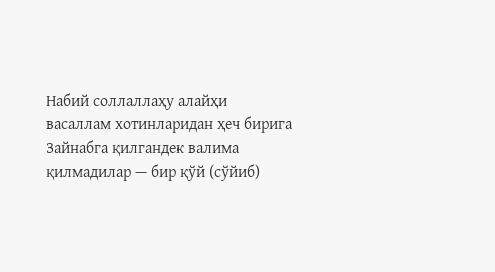Набий соллаллаҳу алайҳи васаллам хотинларидан ҳеч бирига Зайнабга қилгандек валима қилмадилар — бир қўй (сўйиб)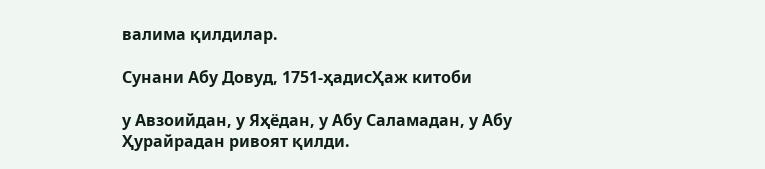валима қилдилар.

Сунани Абу Довуд, 1751-ҳадисҲаж китоби

у Авзоийдан, у Яҳёдан, у Абу Саламадан, у Абу Ҳурайрадан ривоят қилди.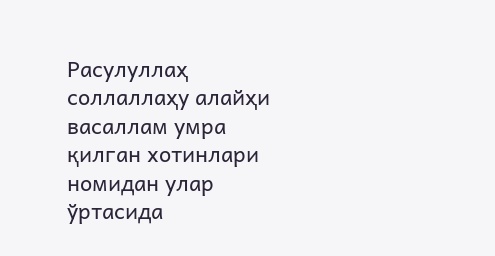Расулуллаҳ соллаллаҳу алайҳи васаллам умра қилган хотинлари номидан улар ўртасида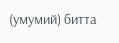(умумий) битта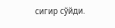сигир сўйди.